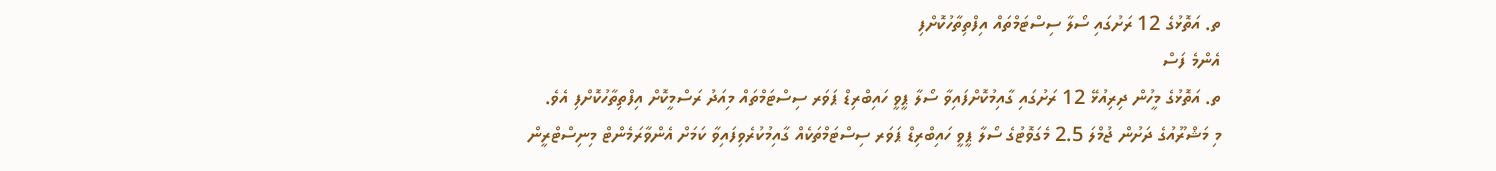ތ. އަތޮޅުގެ 12 ރަށުގައި ސޯލާ ސިސްޓަމްތައް އިފްތިތާހުކޮށްފި
އެންމެ ފަސް
ތ. އަތޮޅުގެ މީހުން ދިރިއުޅޭ 12 ރަށުގައި ގާއިމުކޮށްފައިވާ ސޯލާ ޕީވީ ހައިބްރިޑް ޕަވަރ ސިސްޓަމްތައް މިއަދު ރަސްމީކޮށް އިފްތިތާހުކޮށްފި އެވެ.
މި މަޝްރޫއުގެ ދަށުން ޖުމްލަ 2.5 މެގަވޮޓުގެ ސޯލާ ޕީވީ ހައިބްރިޑް ޕަވަރ ސިސްޓަމްތަކެއް ގާއިމުކުރެވިފައިވާ ކަމަށް އެންވާރަމެންޓް މިނިސްޓްރީން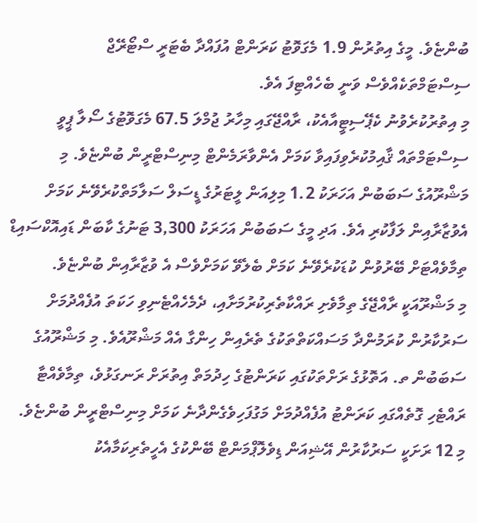ބުންޏެވެ. މީގެ އިތުރުން 1.9 މެގަވޮޓު ކަރަންޓް އުފައްދާ ބެޓަރީ ސްޓޯރޭޖް ސިސްޓަމްތަކެއްވެސް ވަނީ ބެހެއްޓިފަ އެވެ.
މި އިތުރުކުރެވުނު ކެޕޭސިޓީއާއެކު، ރާއްޖޭގައި މިހާރު ޖުމްލަ 67.5 މެގަވޮޓުގެ ސޯލާ ޕީވީ ސިސްޓަމްތައް ޤާއިމުކުރެވިފައިވާ ކަމަށް އެންވާރަމެންޓް މިނިސްޓްރީން ބުންޏެވެ. މި މަޝްރޫއުގެ ސަބަބުން އަހަރަކު 1.2 މިލިއަން ލީޓަރުގެ ޑީސަލް ސަލާމަތްކުރެވޭނެ ކަމަށް އެވުޒާރާއިން ލަފާކުރި އެވެ. އަދި މީގެ ސަބަބުން އަހަރަކު 3,300 ޓަނުގެ ކާބަން ޑައިއޮކްސައިޑް ތިމާވެއްޓަށް ބޭރުވުން ކުޑަކުރެވޭނެ ކަމަށް ބެލެވޭ ކަމަށްވެސް އެ ވުޒާރާއިން ބުންޏެވެ.
މި މަޝްރޫއަކީ ރާއްޖޭގެ ތިމާވެށި ރައްކާތެރިކުރުމަށާއި، ދެމެހެއްޓެނިވި ހަކަތަ އުފެއްދުމަށް ސަރުކާރުން ކުރަމުންދާ މަސައްކަތްތަކުގެ ތެރެއިން ހިންގާ އެއް މަޝްރޫއެވެ. މި މަޝްރޫއުގެ ސަބަބުން ތ. އަތޮޅުގެ ރަށްތަކުގައި ކަރަންޓުގެ ހިދުމަތް އިތުރަށް ރަނގަޅުވެ، ތިމާވެއްޓާ ރައްޓެހި ގޮތެއްގައި ކަރަންޓު އުފެއްދުމަށް މަގުފަހިވެގެންދާނެ ކަމަށް މިނިސްޓްރީން ބުންޏެވެ.
މި 12 ރަށަކީ ސަރުކާރުން އޭޝިއަން ޑިވެލޮޕްމަންޓް ބޭންކުގެ އެހީތެރިކަމާއެކު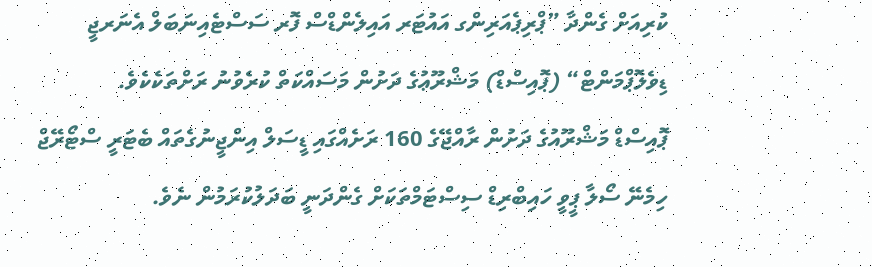ކުރިއަށް ގެންދާ ”ޕްރިޕެއަރިންގ އައުޓަރ އައިލެންޑްސް ފޮރ ސަސްޓެއިނަބަލް އެނަރޖީ ޑިވެލޮޕްމަންޓް“ (ޕޮއިސްޑް) މަޝްރޫޢުގެ ދަށުން މަސައްކަތް ކުރެވުނު ރަށްތަކެކެވެ.
ޕޮއިސްޑް މަޝްރޫއުގެ ދަށުން ރާއްޖޭގެ 160 ރަށެއްގައި ޑީސަލް އިންޖީނުގެތައް ބެޓަރީ ސްޓޯރޭޖް ހިމެނޭ ސޯލާ ޕީވީ ހައިބްރިޑް ސިސްޓަމްތަކަށް ގެންދަނީ ބަދަލުކުރަމުން ނެވެ.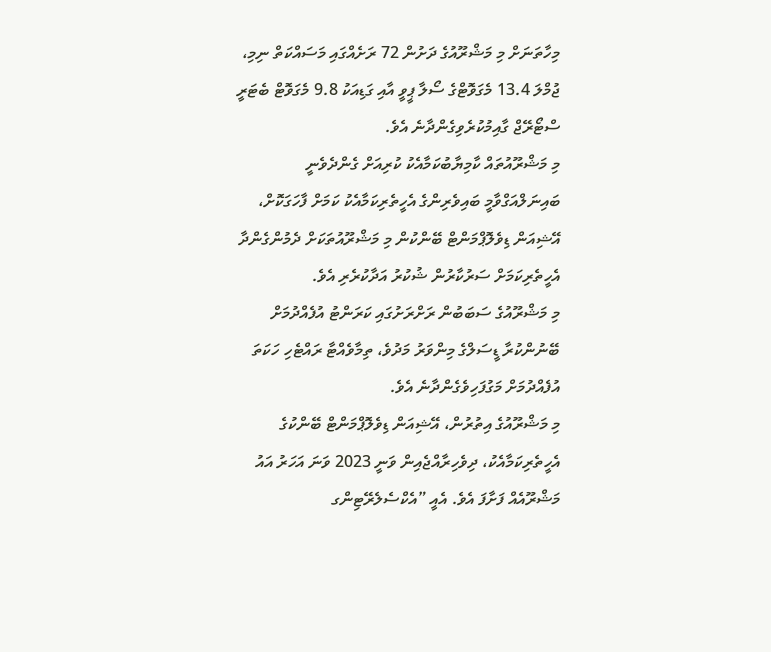މިހާތަނަށް މި މަޝްރޫއުގެ ދަށުން 72 ރަށެއްގައި މަސައްކަތް ނިމި، ޖުމްލަ 13.4 މެގަވޮޓްގެ ސޯލާ ޕީވީ އާއި ގަޑިއަކު 9.8 މެގަވޮޓް ބެޓަރީ ސްޓޯރޭޖް ގާއިމުކުރެވިގެންދާނެ އެވެ.
މި މަޝްރޫއުތައް ކާމިޔާބުކަމާއެކު ކުރިއަށް ގެންދެވެނީ ބައިނަލްއަގްވާމީ ބައިވެރިންގެ އެހީތެރިކަމާއެކު ކަމަށް ފާހަގަކޮށް، އޭޝިއަން ޑިވެލޮޕްމަންޓް ބޭންކުން މި މަޝްރޫއުތަކަށް ދެމުންގެންދާ އެހީތެރިކަމަށް ސަރުކާރުން ޝުކުރު އަދާކުރެރި އެވެ.
މި މަޝްރޫއުގެ ސަބަބުން ރަށްރަށުގައި ކަރަންޓު އުފެއްދުމަށް ބޭނުންކުރާ ޑީސަލްގެ މިންވަރު މަދުވެ، ތިމާވެއްޓާ ރައްޓެހި ހަކަތަ އުފެއްދުމަށް މަގުފަހިވެގެންދާނެ އެވެ.
މި މަޝްރޫއުގެ އިތުރުން، އޭޝިއަން ޑިވެލޮޕްމަންޓް ބޭންކުގެ އެހީތެރިކަމާއެކު، ދިވެހިރާއްޖެއިން ވަނީ 2023 ވަނަ އަހަރު އައު މަޝްރޫއެއް ފަށާފަ އެވެ. އެއީ ”އެކްސެލެރޭޓިންގ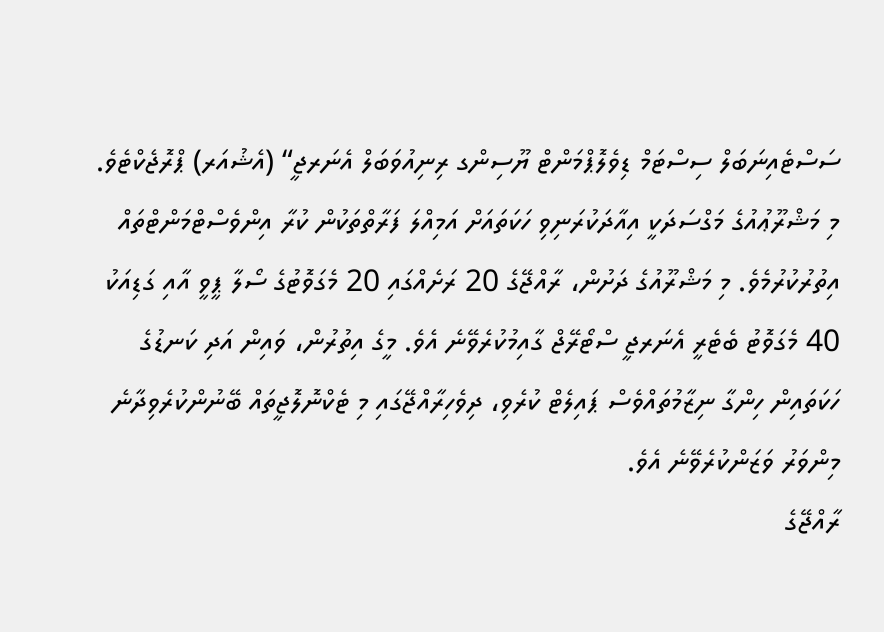ސަސްޓެއިނަބަލް ސިސްޓަމް ޑިވެލޮޕްމަންޓް ޔޫސިންގ ރިނިއުވަބަލް އެނަރޖީ“ (އެޝުއަރ) ޕްރޮޖެކްޓެވެ.
މި މަޝްރޫޢުއުގެ މަގްސަދަކީ އިއާދަކުރަނިވި ހަކަތައަށް އަމިއްލަ ފަރާތްތަކުން ކުރާ އިންވެސްޓްމަންޓްތައް އިތުރުކުރުމެވެ. މި މަޝްރޫއުގެ ދަށުން، ރާއްޖޭގެ 20 ރަށެއްގައި 20 މެގަވޮޓުގެ ސޯލާ ޕީވީ އާއި ގަޑިއަކު 40 މެގަވޮޓު ބެޓެރީ އެނަރޖީ ސްޓޯރޭޖް ގާއިމުކުރެވޭނެ އެވެ. މީގެ އިތުރުން، ވައިން އަދި ކަނޑުގެ ހަކަތައިން ހިންގާ ނިޒާމުތައްވެސް ޕައިލެޓް ކުރެވި، ދިވެހިރާއްޖޭގައި މި ޓެކްނޮލޮޖީތައް ބޭނުންކުރެވިދާނެ މިންވަރު ވަޒަންކުރެވޭނެ އެވެ.
ރާއްޖޭގެ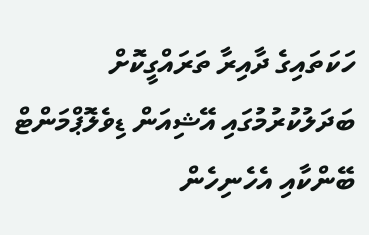ހަކަތައިގެ ދާއިރާ ތަރައްގީކޮށް ބަދަލުކުރުމުގައި އޭޝިއަން ޑިވެލޮޕްމަންޓް ބޭންކާއި އެހެނިހެން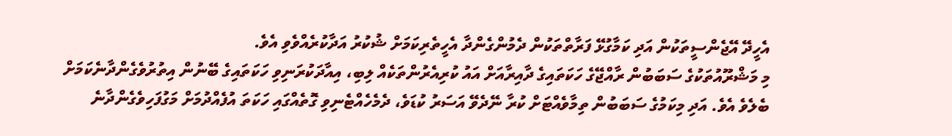އެހީދޭ އޭޖެންސީތަކުން އަދި ކަމާގުޅޭ ފަރާތްތަކުން ދެމުންގެންދާ އެހީތެރިކަމަށް ޝުކުރު އަދާކުރެއްވެވި އެވެ.
މި މަޝްރޫއުތަކުގެ ސަބަބުން ރާއްޖޭގެ ހަކަތައިގެ ދާއިރާއަށް އައު ކުރިއެރުންތަކެއް ލިބި، އިއާދަކުރަނިވި ހަކަތައިގެ ބޭނުން އިތުރުވެގެންދާނެކަމަށް ބެލެވެ އެވެ. އަދި މިކަމުގެ ސަބަބުން ތިމާވެއްޓަށް ކުރާ ނޭދެވޭ އަސަރު ކުޑަވެ، ދެމެހެއްޓެނިވި ގޮތެއްގައި ހަކަތަ އުފެއްދުމަށް މަގުފަހިވެގެންދާނެ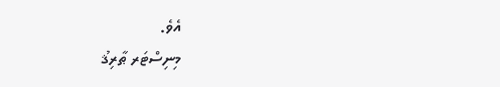އެވެ.
މިނިސްޓަރ ޠާރިޤު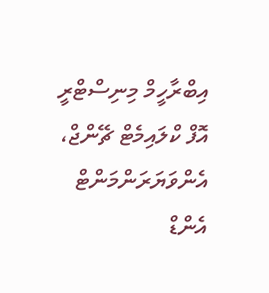އިބްރާހީމް މިނިސްޓްރީ އޮފް ކްލައިމެޓް ޗޭންޖް، އެންވަޔަރަންމަންޓް އެންޑް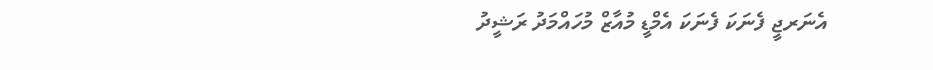އެނަރޖީ ފެނަކަ ފެނަކަ އެމްޑީ މުއާޒް މުހައްމަދު ރަޝީދު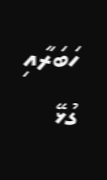ހަބަރާއި ގުޅޭ